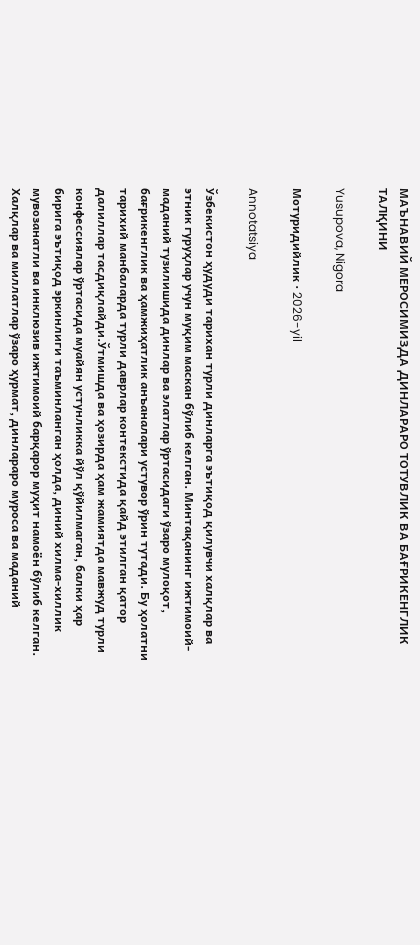МАЪНАВИЙ МЕРОСИМИЗДА ДИНЛАРАРО ТОТУВЛИК ВА БАҒРИКЕНГЛИК ТАЛҚИНИ

Yusupova, Nigora

Мотуридийлик · 2026-yil

Annotatsiya

Ўзбекистон ҳудуди тарихан турли динларга эътиқод қилувчи халқлар ва этник гуруҳлар учун муқим маскан бўлиб келган. Минтақанинг ижтимоий-маданий тузилишида динлар ва элатлар ўртасидаги ўзаро мулоқот, бағрикенглик ва ҳамжиҳатлик анъаналари устувор ўрин тутади. Бу ҳолатни тарихий манбаларда турли даврлар контекстида қайд этилган қатор далиллар тасдиқлайди.Ўтмишда ва ҳозирда ҳам жамиятда мавжуд турли конфессиялар ўртасида муайян устунликка йўл қўйилмаган, балки ҳар бирига эътиқод эркинлиги таъминланган ҳолда, диний хилма-хиллик мувозанатли ва инклюзив ижтимоий барқарор муҳит намоён бўлиб келган. Халқлар ва миллатлар ўзаро ҳурмат, динлараро муроса ва маданий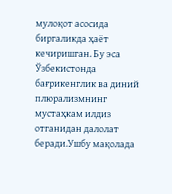мулоқот асосида биргаликда ҳаёт кечиришган. Бу эса Ўзбекистонда бағрикенглик ва диний плюрализмнинг мустаҳкам илдиз отганидан далолат беради.Ушбу мақолада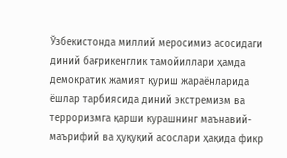Ўзбекистонда миллий меросимиз асосидаги диний бағрикенглик тамойиллари ҳамда демократик жамият қуриш жараёнларида ёшлар тарбиясида диний экстремизм ва терроризмга қарши курашнинг маънавий-маърифий ва ҳуқуқий асослари ҳақида фикр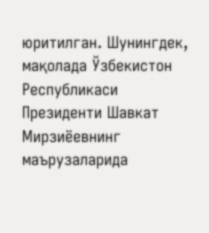юритилган. Шунингдек, мақолада Ўзбекистон Республикаси Президенти Шавкат Мирзиёевнинг маърузаларида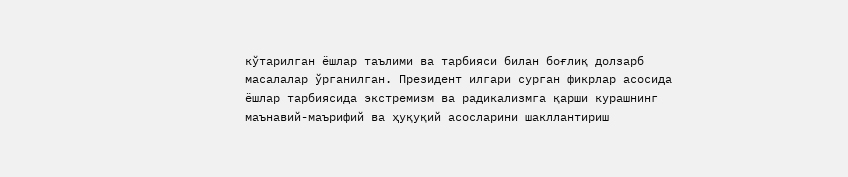кўтарилган ёшлар таълими ва тарбияси билан боғлиқ долзарб масалалар ўрганилган. Президент илгари сурган фикрлар асосида ёшлар тарбиясида экстремизм ва радикализмга қарши курашнинг маънавий-маърифий ва ҳуқуқий асосларини шакллантириш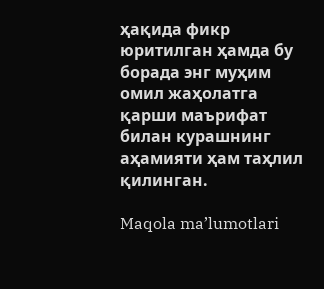ҳақида фикр юритилган ҳамда бу борада энг муҳим омил жаҳолатга қарши маърифат билан курашнинг аҳамияти ҳам таҳлил қилинган.

Maqola ma’lumotlari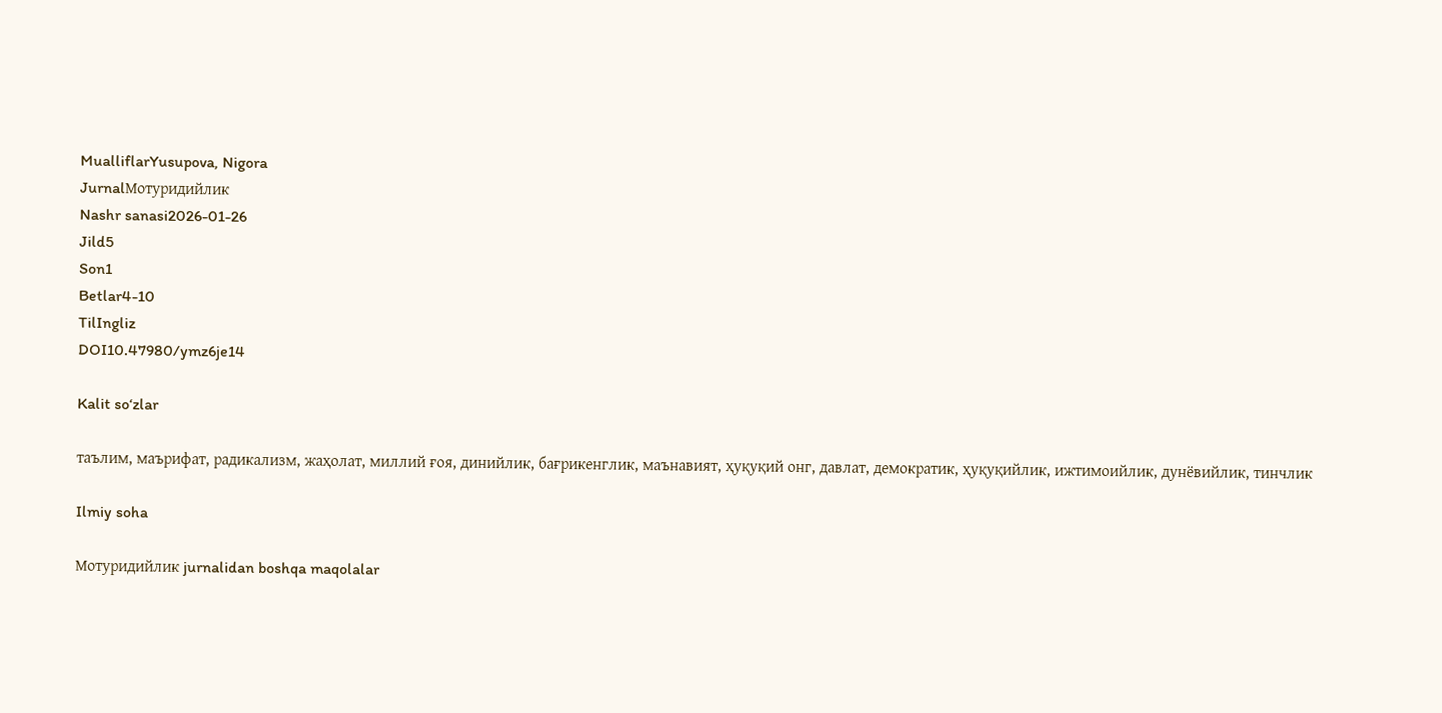MualliflarYusupova, Nigora
JurnalМотуридийлик
Nashr sanasi2026-01-26
Jild5
Son1
Betlar4-10
TilIngliz
DOI10.47980/ymz6je14

Kalit so‘zlar

таълим, маърифат, радикализм, жаҳолат, миллий ғоя, динийлик, бағрикенглик, маънавият, ҳуқуқий онг, давлат, демократик, ҳуқуқийлик, ижтимоийлик, дунёвийлик, тинчлик

Ilmiy soha

Мотуридийлик jurnalidan boshqa maqolalar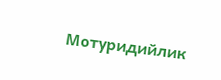Мотуридийлик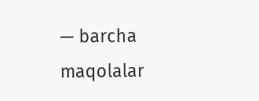— barcha maqolalar